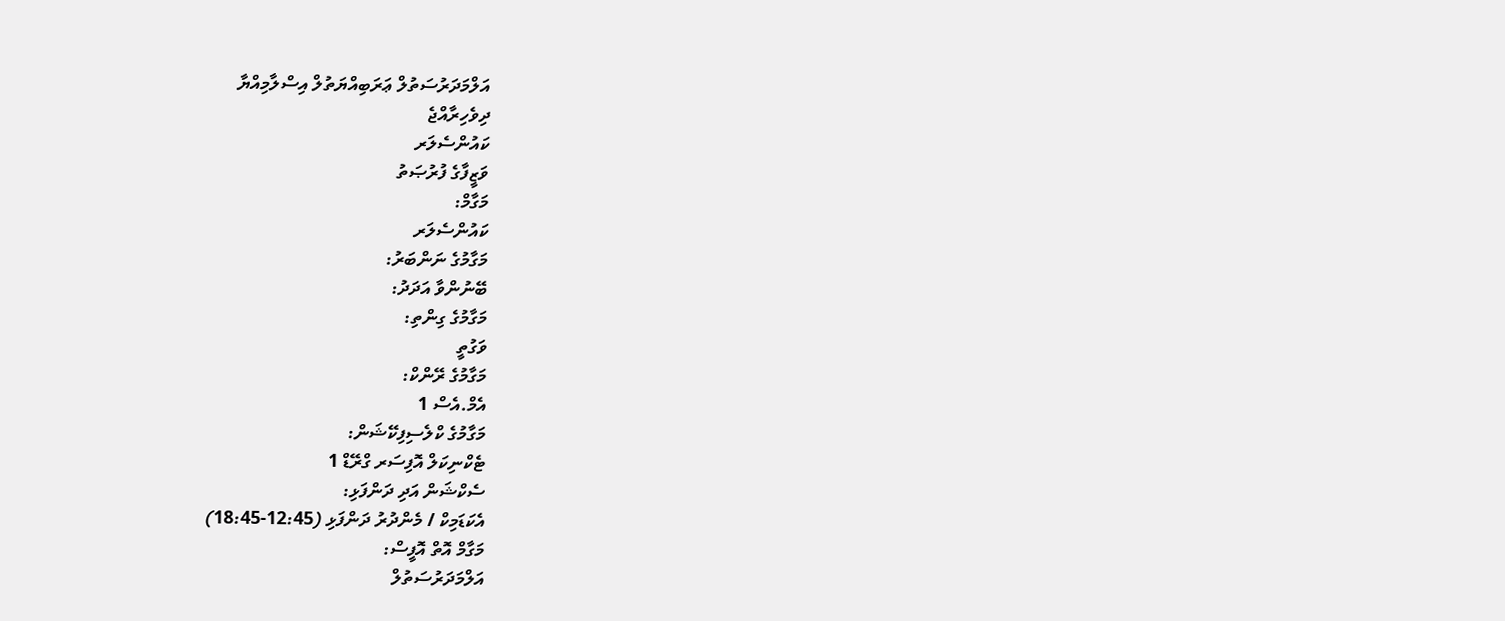އަލްމަދަރުސަތުލް ޢަރަބިއްޔަތުލް އިސްލާމިއްޔާ
ދިވެހިރާއްޖެ
ކައުންސެލަރ
ވަޒީފާގެ ފުރުޞަތު
މަގާމް:
ކައުންސެލަރ
މަގާމުގެ ނަންބަރު:
ބޭނުންވާ އަދަދު:
މަގާމުގެ ގިންތި:
ވަގުތީ
މަގާމުގެ ރޭންކް:
އެމް.އެސް 1
މަގާމުގެ ކްލެސިފިކޭޝަން:
ޓެކްނިކަލް އޮފިސަރ ގްރޭޑް 1
ސެކްޝަން އަދި ދަންފަޅި:
އެކަޑަމިކް / މެންދުރު ދަންފަޅި (12:45-18:45)
މަގާމް އޮތް އޮފީސް:
އަލްމަދަރުސަތުލް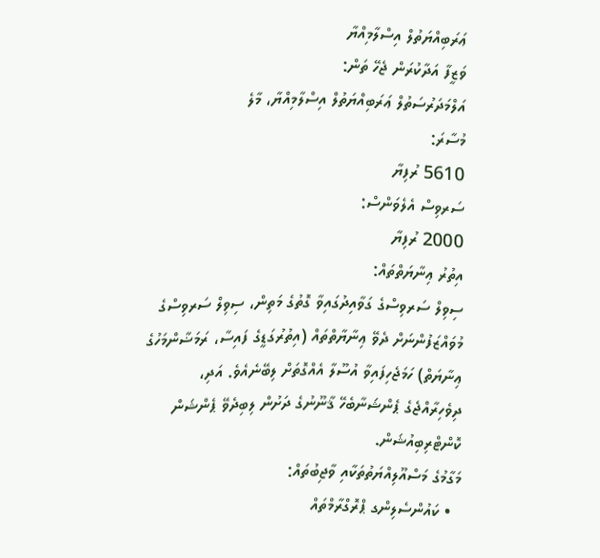ޢަރަބިއްޔަތުލް އިސްލާމިއްޔާ
ވަޒީފާ އަދާކުރަން ޖެހޭ ތަން:
އަލްމަދަރުސަތުލް ޢަރަބިއްޔަތުލް އިސްލާމިއްޔާ، މާލެ
މުސާރަ:
5610 ރުފިޔާ
ސަރވިސް އެލެވަންސް:
2000 ރުފިޔާ
އިތުރު ޢިނާޔަތްތައް:
ސިވިލް ސަރވިސްގެ ގަވާއިދުގައިވާ ގޮތުގެ މަތިން، ސިވިލް ސަރވިސްގެ މުވައްޒަފުންނަށް ދެވޭ ޢިނާޔާތްތައް (އިތުރުގަޑީގެ ފައިސާ، ރަމަޟާންމަހުގެ ޢިނާޔަތް) ހަމަޖެހިފައިވާ އުސޫލާ އެއްގޮތަށް ލިބޭނެއެވެ. އަދި، ދިވެހިރާއްޖެގެ ޕެންޝަނާބެހޭ ޤާނޫނުގެ ދަށުން ލިބިދެވޭ ޕެންޝަން ކޮންޓްރިބިއުޝަން.
މަގާމުގެ މަސްއޫލިއްޔަތުތަކާއި ވާޖިބުތައް:
  • ކައުންސެލިންގ ޕްރޮގްރާމްތައް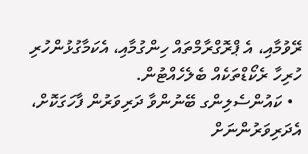ރޭވުމާއި، އެ ޕްރޮގްރާމްތައް ހިންގުމާއި، އެކަމާގުޅުންހުރި ހުރިހާ ރެކޯޑްތަކެއް ބެލެހެއްޓުން.
  • ކައުންސެލިންގ ބޭނުންވާ ދަރިވަރުން ފާހަގަކޮށް، އެދަރިވަރުންނަށް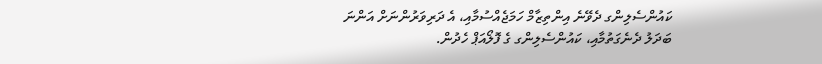ކައުންސެލިންގ ދެވޭނެ އިންތިޒާމް ހަމަޖެއްސުމާއި، އެ ދަރިވަރުންނަށް އަންނަ ބަދަލު ދެނެގަތުމާއި، ކައުންސެލިންގ ގެ ފޮލޯއަޕް ހެދުން.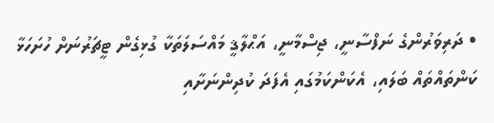• ދަރިވަރުންގެ ނަފްސާނީ، ޖިސްމާނީ، އަޙްލާޤީ މައްސަލަތަކާ ގުޅިގެން ޓީޗަރުނަށް ހުށަހަޅާ ކަންތައްތައް ބަލައި، އެކަންކަމުގައި އެފަދަ ކުދިންނަށާއި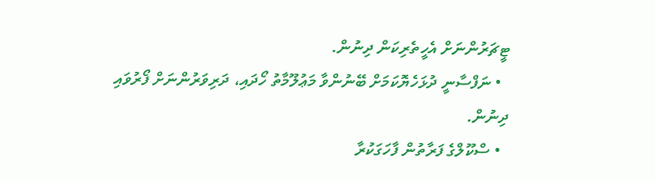ޓީޗަރުންނަށް އެހީތެރިކަން ދިނުން.
  • ނަފްސާނީ ދުޅަހެޔޮކަމަށް ބޭނުންވާ މަޢުލޫމާތު ހޯދައި، ދަރިވަރުންނަށް ފޯރުވައި ދިނުން.
  • ސްކޫލްގެ ފަރާތުން ފާހަގަކުރާ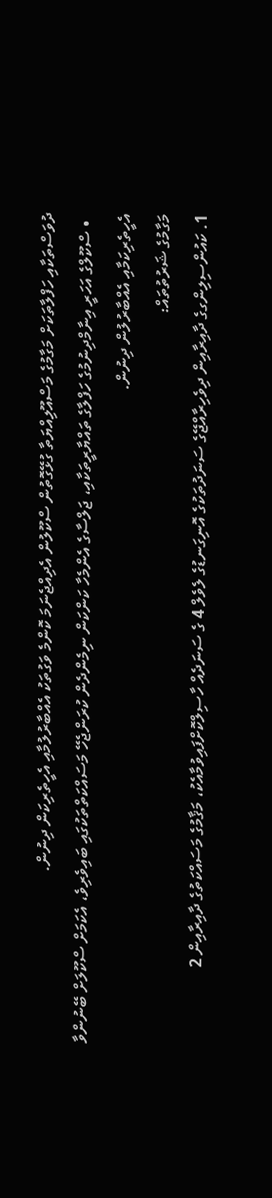ދުވަސްތަކާއި ހަފްލާތަކަށް މަގާމުގެ މަސްއޫލިއްޔަތާ ގުޅޭގޮތުން ސްކޫލުން އެދިއްޖެނަމަ ކޮންމެ ވަގުތަކު އެއްބާރުލުމާއި އެހީތެރިކަން ދިނުން.
  • ސްކޫލްގެ އަހަރީ އިނާމްދިނުމުގެ ހަފްލާގެ ތައްޔާރީތަކާއި، ޖަލްސާގެ އެންމެހާ ކަންކަން ނިމެންދެން ކުރަންޖެހޭ މަސައްކަތްތަކުގައި ބައިވެރިވެ، އެކަމަށް ސްކޫލަށް ބޭނުންވާ އެހީތެރިކަމާއި އެއްބާރުލުން ދިނުން.
މަގާމުގެ ޝަރުތުތައް:
1. ކައުންސިލިންގގެ ދާއިރާއިން ދިވެހިރާއްޖޭގެ ސަނަދުތަކުގެ އޮނިގަނޑުގެ ލެވެލް 4 ގެ ސަނަދެއް ހާސިލްކޮށްފައިވުމާއެކު، މަޤާމުގެ މަސައްކަތުގެ ދާއިރާއިން 2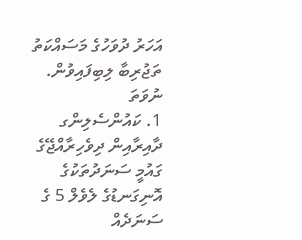އަހަރު ދުވަހުގެ މަސައްކަތު ތަޖުރިބާ ލިބިފައިވުން.
ނުވަތަ
1. ކައުންސެލިންގ ދާއިރާއިން ދިވެހިރާއްޖޭގެ ގައުމީ ސަނަދުތަކުގެ އޮނިގަނޑުގެ ލެވެލް 5 ގެ ސަނަދެއް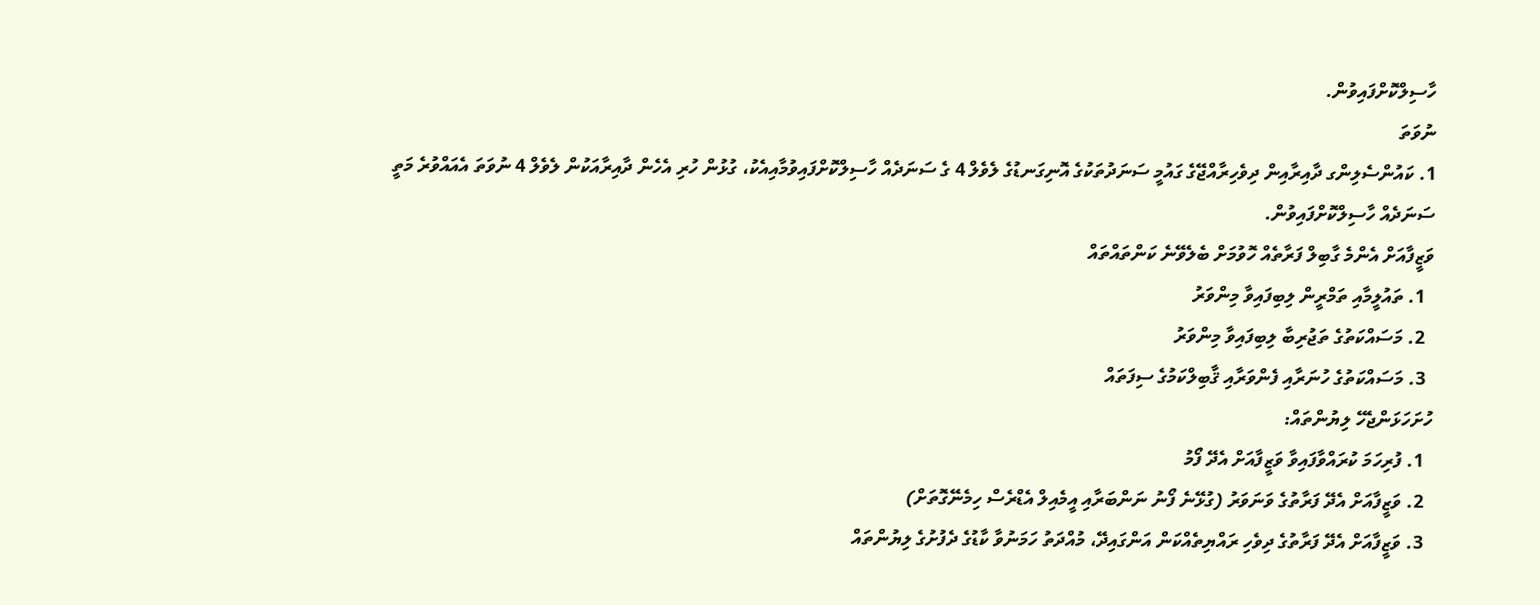ހާސިލްކޮށްފައިވުން.
ނުވަތަ
1. ކައުންސެލިންގ ދާއިރާއިން ދިވެހިރާއްޖޭގެ ގައުމީ ސަނަދުތަކުގެ އޮނިގަނޑުގެ ލެވެލް 4 ގެ ސަނަދެއް ހާސިލްކޮށްފައިވުމާއިއެކު، ގުޅުން ހުރި އެހެން ދާއިރާއަކުން ލެވެލް 4 ނުވަތަ އެއައްވުރެ މަތީ ސަނަދެއް ހާސިލްކޮށްފައިވުން.
ވަޒީފާއަށް އެންމެ ގާބިލް ފަރާތެއް ހޮވުމަށް ބެލެވޭނެ ކަންތައްތައް
  1. ތައުލީމާއި ތަމްރީން ލިބިފައިވާ މިންވަރު
  2. މަސައްކަތުގެ ތަޖުރިބާ ލިބިފައިވާ މިންވަރު
  3. މަސައްކަތުގެ ހުނަރާއި ފެންވަރާއި ޤާބިލްކަމުގެ ސިފަތައް
ހުށަހަޅަންޖެހޭ ލިޔުންތައް:
  1. ފުރިހަމަ ކުރައްވާފައިވާ ވަޒީފާއަށް އެދޭ ފޯމު
  2. ވަޒީފާއަށް އެދޭ ފަރާތުގެ ވަނަވަރު (ގުޅޭނެ ފޯނު ނަންބަރާއި އީމެއިލް އެޑްރެސް ހިމެނޭގޮތަށް)
  3. ވަޒީފާއަށް އެދޭ ފަރާތުގެ ދިވެހި ރައްޔިތެއްކަން އަންގައިދޭ، މުއްދަތު ހަމަނުވާ ކާޑުގެ ދެފުށުގެ ލިޔުންތައް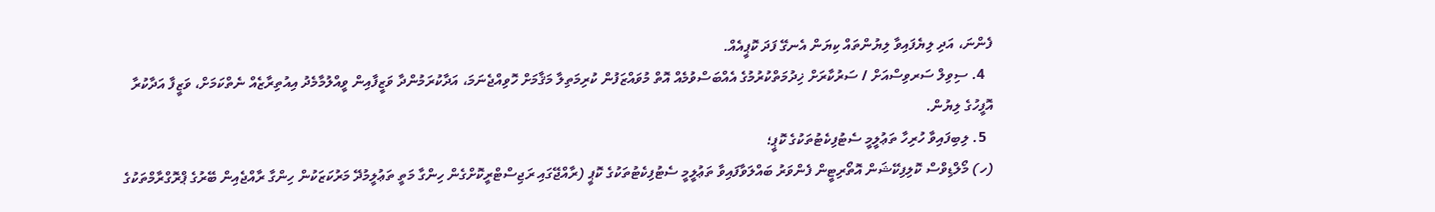ފެންނަ، އަދި ލިޔެފައިވާ ލިޔުންތައް ކިޔަން އެނގޭ ފަދަ ކޮޕީއެއް.
  4. ސިވިލް ސަރވިސްއަށް / ސަރުކާރަށް ޚިދުމަތްކުރުމުގެ އެއްބަސްވުމެއް އޮތް މުވައްޒަފުން ކުރިމަތިލާ މަޤާމަށް ހޮވިއްޖެނަމަ، އަދާކުރަމުންދާ ވަޒީފާއިން ވީއްލުމާމެދު އިއުތިރާޒެއް ނެތްކަމަށް، ވަޒީފާ އަދާކުރާ އޮފީހުގެ ލިޔުން.
  5. ލިބިފައިވާ ހުރިހާ ތަޢުލީމީ ސެޓުފިކެޓުތަކުގެ ކޮޕީ؛
(ހ) މޯލްޑިވްސް ކޮލިފިކޭޝަން އޮތޯރިޓީން ފެންވަރު ބައްލަވާފައިވާ ތަޢުލީމީ ސެޓުފިކެޓުތަކުގެ ކޮޕީ (ރާއްޖޭގައި ރަޖިސްޓްރީކޮށްގެން ހިންގާ މަތީ ތަޢުލީމުދޭ މަރުކަޒަކުން ހިންގާ ރާއްޖެއިން ބޭރުގެ ޕްރޮގްރާމްތަކުގެ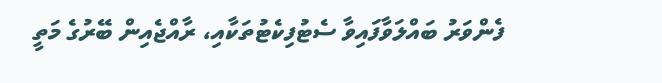ފެންވަރު ބައްލަވާފައިވާ ސެޓުފިކެޓުތަކާއި، ރާއްޖެއިން ބޭރުގެ މަތީ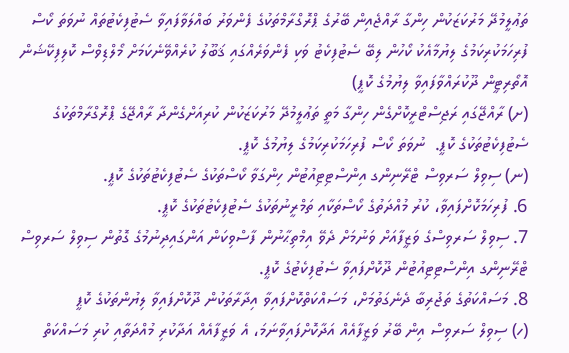ތަޢުލީމުދޭ މަރުކަޒަކުން ހިންގާ ރާއްޖެއިން ބޭރުގެ ޕްރޮގްރާމްތަކުގެ ފެންވަރު ބައްލަވާފައިވާ ސެޓުފިކެޓުތައް ނުވަތަ ކޯސް ފުރިހަމަކުރިކަމުގެ ލިޔުމާއެކު ކޯހުން ލިބޭ ސެޓުފިކެޓު ވަކި ފެންވަރެއްގައި ޤަބޫލު ކުރެއްވޭނެކަމަށް މޯލްޑިވްސް ކޮލިފިކޭޝަން އޮތޯރިޓީން ދޫކުރައްވާފައިވާ ލިޔުމުގެ ކޮޕީ)
(ށ) ރާއްޖޭގައި ރަޖިސްޓްރީކޮށްގެން ހިންގާ މަތީ ތަޢުލީމުދޭ މަރުކަޒަކުން ކުރިއަށްގެންދާ ރާއްޖޭގެ ޕްރޮގްރާމްތަކުގެ ސެޓުފިކެޓުތަކުގެ ކޮޕީ.  ނުވަތަ ކޯސް ފުރިހަމަކުރިކަމުގެ ލިޔުމުގެ ކޮޕީ.
(ނ) ސިވިލް ސަރވިސް ޓްރޭނިންގ އިންސްޓިޓިއުޓުން ހިންގަވާ ކޯސްތަކުގެ ސެޓުފިކެޓުތަކުގެ ކޮޕީ.
6. ފުރިހަމަކޮށްފައިވާ، ކުރު މުއްދަތުގެ ކޯސްތަކާއި ތަމްރީނުތަކުގެ ސެޓުފިކެޓުތަކުގެ ކޮޕީ.
7. ސިވިލް ސަރވިސްގެ ވަޒީފާއަށް ވަނުމަށް ދެވޭ އިމްތިޙާނުން ފާސްވިކަން އަންގައިދިނުމުގެ ގޮތުން ސިވިލް ސަރވިސް ޓްރޭނިންގ އިންސްޓިޓިއުޓުން ދޫކޮށްފައިވާ ސެޓުފިކެޓުގެ ކޮޕީ.
8. މަސައްކަތުގެ ތަޖުރިބާ ދެނެގަތުމަށް، މަސައްކަތްކޮށްފައިވާ އިދާރާތަކުން ދޫކޮށްފައިވާ ލިޔުންތަކުގެ ކޮޕީ
(ހ) ސިވިލް ސަރވިސް އިން ބޭރު ވަޒީފާއެއް އަދާކޮށްފައިވާނަމަ، އެ ވަޒީފާއެއް އަދާކުރި މުއްދަތާއި ކުރި މަސައްކަތް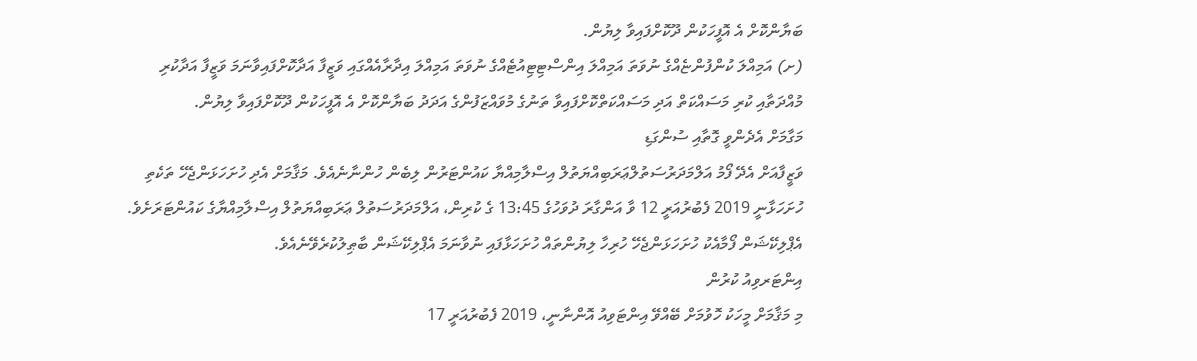ބަޔާންކޮށް އެ އޮފީހަކުން ދޫކޮށްފައިވާ ލިޔުން.
(ށ) އަމިއްލަ ކުންފުންޏެއްގެ ނުވަތަ އަމިއްލަ އިންސްޓިޓިއުޓެއްގެ ނުވަތަ އަމިއްލަ އިދާރާއެއްގައި ވަޒީފާ އަދާކޮށްފައިވާނަމަ ވަޒީފާ އަދާކުރި މުއްދަތާއި ކުރި މަސައްކަތް އަދި މަސައްކަތްކޮށްފައިވާ ތަނުގެ މުވައްޒަފުންގެ އަދަދު ބަޔާންކޮށް އެ އޮފީހަކުން ދޫކޮށްފައިވާ ލިޔުން.
މަގާމަށް އެދެންވީ ގޮތާއި ސުންގަޑި
ވަޒީފާއަށް އެދޭ ފޯމު އަލްމަދަރުސަތުލްޢަރަބިއްޔަތުލް އިސްލާމިއްޔާ ކައުންޓަރުން ލިބެން ހުންނާނެއެވެ. މަޤާމަށް އެދި ހުށަހަޅަންޖެހޭ ތަކެތި ހުށަހަޅާނީ 2019 ފެބުރުއަރީ 12 ވާ އަންގާރަ ދުވަހުގެ 13:45 ގެ ކުރިން، އަލްމަދަރުސަތުލް ޢަރަބިއްޔަތުލް އިސްލާމިއްޔާގެ ކައުންޓަރަށެވެ. އެޕްލިކޭޝަން ފޯމާއެކު ހުށަހަޅަންޖެހޭ ހުރިހާ ލިޔުންތައް ހުށަހަޅާފައި ނުވާނަމަ އެޕްލިކޭޝަން ބާޠިލުކުރެވޭނެއެވެ.
އިންޓަރވިއު ކުރުން
މި މަޤާމަށް މީހަކު ހޮވުމަށް ބޭއްވޭ އިންޓަވިއު އޮންނާނީ، 2019 ފެބުރުއަރީ 17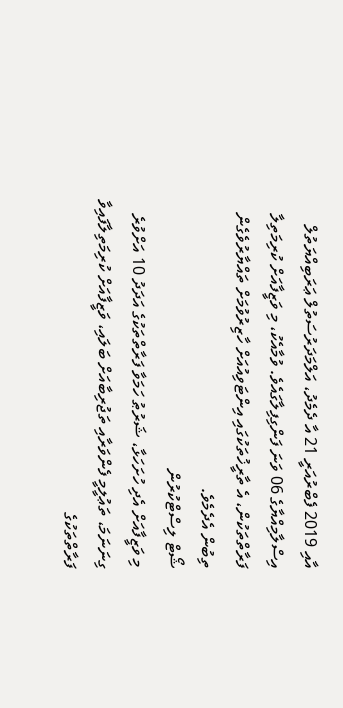އާއި 2019 ފެބްރުއަރީ 21 އާ ދެމެދު، އަލްމަދަރުސަތުލް ޢަރަބިއްޔަތުލް އިސްލާމިއްޔާގެ 06 ވަނަ ފަންގިފިލާގައެވެ. ވުމާއެކު، މި ވަޒީފާއަށް ކުރިމަތިލާ ފަރާތްތަކުން، އެ ތާރީޚުތަކުގައި އިންޓަވިއުއަށް ހާޒިރުވުމަށް ތައްޔާރުވެގެން ތިބުން އެދެމެވެ.
ޝޯޓް ލިސްޓްކުރުން
މި ވަޒީފާއަށް އެދި ހުށަހަޅާ، ޝަރުޠު ހަމަވާ ފަރާތްތަކުގެ އަދަދު 10 އަށްވުރެ ގިނަނަމަ، ތަޢުލީމީ ފެންވަރާއި ތަޖުރިބާއަށް ބަލައި، ވަޒީފާއަށް ކުރިމަތިލާފައިވާ ފަރާތްތަކުގެ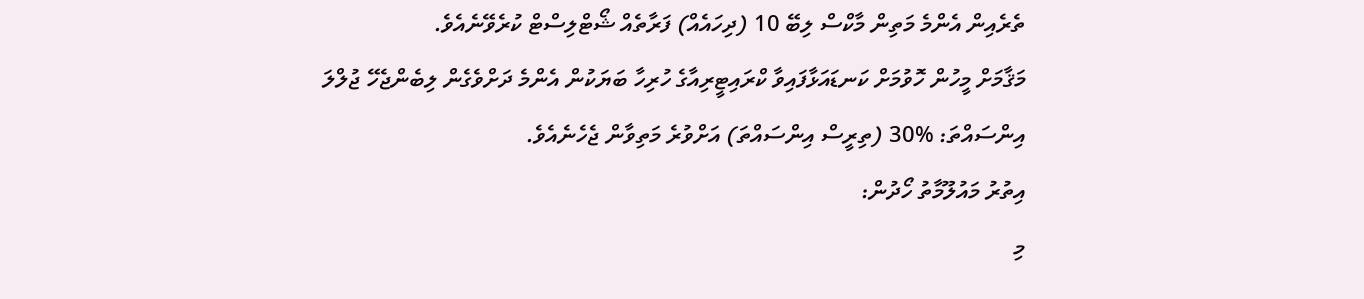ތެރެއިން އެންމެ މަތިން މާކްސް ލިބޭ 10 (ދިހައެއް) ފަރާތެއް ޝޯޓްލިސްޓް ކުރެވޭނެއެވެ.
މަޤާމަށް މީހުން ހޮވުމަށް ކަނޑައަޅާފައިވާ ކްރައިޓީރިއާގެ ހުރިހާ ބަޔަކުން އެންމެ ދަށްވެގެން ލިބެންޖެހޭ ޖުލްލަ އިންސައްތަ: %30 (ތިރީސް އިންސައްތަ) އަށްވުރެ މަތިވާން ޖެހެނެއެވެ.
އިތުރު މައުލޫމާތު ހޯދުން:
މި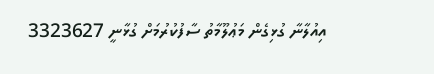އިއުލާނާ ގުޅިގެން މަޢުލޫމާތު ސާފުކުރުމަށް ގުޅާނީ 3323627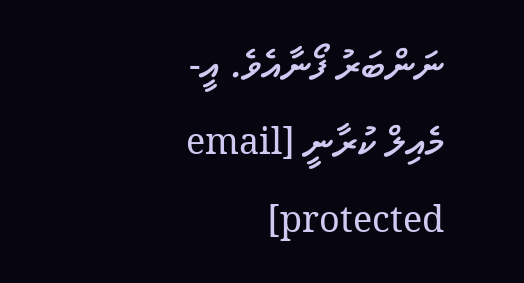ނަންބަރު ފޯނާއެވެ. އީ-މެއިލް ކުރާނީ [email protected]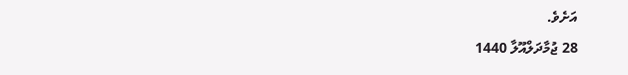އަށެވެ.
28 ޖުމާދަލްއޫލާ 1440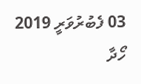03 ފެބުރުވަރީ 2019
ހޯދާ